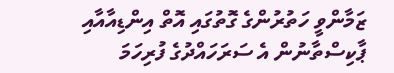ޒަމާންވީ ހަތުރުންގެ ގޮތުގައި އޮތް އިންޑިއާއާއި ޕާކިސްތާނުން އެ ސަރަހައްދުގެ ފުރިހަމަ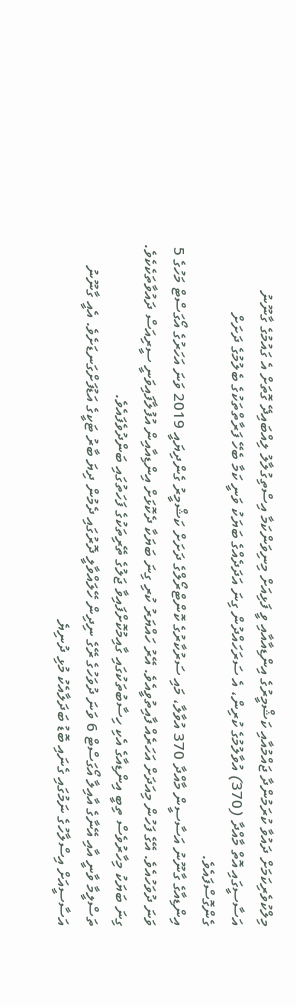މިލްކުވެރިކަމަށް ދައުވާ ކުރަމުންދާ ޖައްމުއާއި ކަޝްމީރުގެ އިންޑިއާއާއި ވީ ފަޅިއަށް މިނިވަންކަމާ އިސްތިގުލާލު ލިއްބައިދޭ ގޮތަށް އެ ގައުމުގެ ގާނޫނު އަސާސީގައި އޮތް މާއްދާ (370) އުވާލުމުގެ ކުރިން، އެ ސަރަހައްދުން ގިނަ އަދަދެއްގެ ބަޔަކު ވަނީ ކަމާ ބެހޭ ފަރާތްތަކުގެ ބެލުމުގެ ދަށަށް ގެންގޮސްފައެވެ.
އިންޑިއާގެ ގާނޫނު އަސާސީން މާއްދާ 370 އުވާލާ، މައި ސަރުކާރުގެ ކޮންޓްރޯލްގެ ދަށަށް ކަޝްމީރު ގެންދިޔައީ 2019 ވަނަ އަހަރުގެ އޯގަސްޓް މަހުގެ 5 ވަނަ ދުވަހުއެވެ. އޭގެ ފަހުން މިއަދަށް އަހަރެއް ފާއިތުވީއެވެ. އޭރު ހައްޔަރު ކުރި ގިނަ ބަޔަކާ ދެކޮޅަށް އިންޑިއާއިން އުފުލާފައިވަނީ ސީރިއަސް ދައުވާތަކެކެވެ. ގިނަ ބަޔަކު މިހާރުވެސް ތިބީ އިންޑިއާގެ އެކި ހިސާބުތަކުގައި ގާއިމުކޮށްފައިވާ ޖަލުގެ ތޭރިތަކުގެ ފަހަތުގައި ބަންދުވެފައެވެ.
ތަސްލީމާ ވާނީ އާއި އޭނާގެ އާއިލާ އޯގަސްޓް 6 ވަނަ ދުވަހުގެ ރޭގެ ނިދިން ހޭލައްވާލީ ދޮރުގައި ދެމުން ދިޔަ ބާރު ޓަކީގެ އަޑުފަށްގަނޑަށެވެ. އެއީ ގާނޫނު އަސާސީއަށް އިސްލާހުގެ ނަމުގައި ގެނައި ބޮޑު ބަދަލާއެކު މުޅި ދުނިޔެ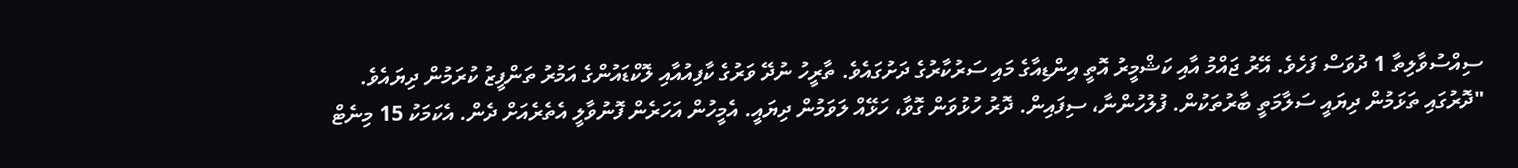ސިއްސުވާލިތާ 1 ދުވަސް ފަހެވެ. އޭރު ޖައްމު އާއި ކަޝްމީރު އޮތީ އިންޑިއާގެ މައި ސަރުކާރުގެ ދަށުގައެވެ. ތާރީހު ނުދޭ ވަރުގެ ކާފިއުއާއި ލޮކްޑައުންގެ އަމުރު ތަންފީޒު ކުރަމުން ދިޔައެވެ.
"ދޮރުގައި ތަޅަމުން ދިޔައީ ސަލާމަތީ ބާރުތަކުން. ފުލުހުންނާ، ސިފައިން. ދޮރު ހުޅުވަން ގޮވާ، ހަޅޭއް ލަވަމުން ދިޔައީ. އެމީހުން އަހަރެން ފޮނުވާލީ އެތެރެއަށް ދެން. އެކަމަކު 15 މިނެޓް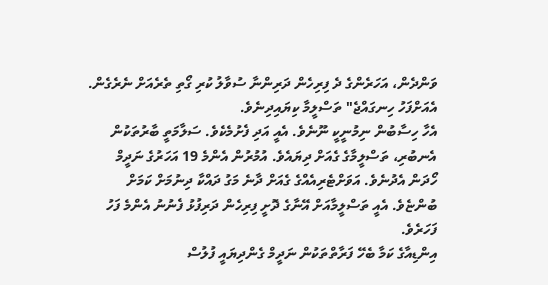ވަންދެން، އަހަރެންގެ ދެ ފިރިހެން ދަރިންނާ ސުވާލު ކުރި ގޯތި ތެރެއަށް ނެރެގެން. އެއަށްފަހު ހިނގައްޖެ" ތަސްލީމާ ކިޔައިދިނެވެ.
އެހާ ހިސާބުން ނިމުނީކީ ނޫނެވެ. އެއީ އަދި ފެށުމެކެވެ. ސަލާމަތީ ބާރުތަކުން އެނބުރި، ތަސްލީމާގެ ގެއަށް ދިޔައެވެ. އުމުރުން އެންމެ 19 އަހަރުގެ ނަދީމް ހޯދަން އެދުނެވެ. އަވަށްޓެރިއެއްގެ ގެއަށް ދާނެ މަގު ދައްކާ ދިނުމަށް ކަމަށް ބުންޏެވެ. އެއީ ތަސްލީމާއަށް އޭނާގެ ދޮށީ ފިރިހެން ދަރިފުޅު ފެނުނު އެންމެ ފަހު ފަހަރެވެ.
އިންޑިއާގެ ކަމާ ބެހޭ ފަރާތްތަކުން ނަދީމް ގެންދިޔައީ ފުލުސް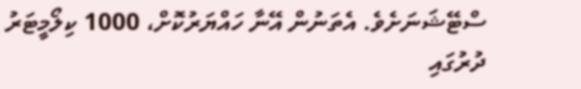ސްޓޭޝަނަށެވެ. އެތަނުން އޭނާ ހައްޔަރުކޮށް، 1000 ކިލޯމީޓަރު ދުރުގައި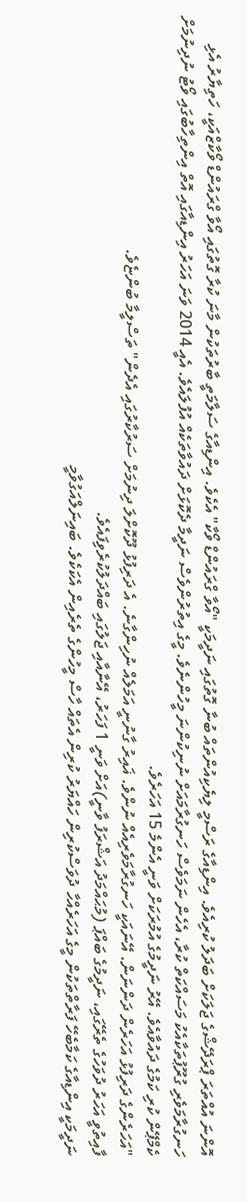އޮންނަ އުއްތަރަ ޕްރަދޭޝްގެ ޖަލަކަށް ބަދަލު ކުރިއެވެ. އިންޑިއާގެ ރަސްމީ ލިޔެކިއުންތައް ބުނާ ގޮތުގައި ނަދީމަކީ "އޯވާ ގްރައުންޑް ވޯކާ" އެކެވެ. އިންޑިއާގެ ސަލާމަތީ ބާރުތަކުން މާނަ ކުރާ ގޮތުގައި އޯވާ ގްރައުންޑް ވޯކާޒްއަކީ، ހަތިޔާރު އެޅި ހަނގުރާމަވެރި ގުރޫޕުތަކާއެކު މަސައްކަތް ކުރާ، އެހެން ނަމަވެސް ހަނގުރާމައަށް ނުނިކުންނަ މީހުންނެވެ. މީގެ އިތުރުންވެސް ނަދީމާ ދެކޮޅަށް ދައުވާތަކެއް އުފުލައެވެ. އެއީ 2014 ވަނަ އަހަރު އިންޑިއާގައި އޮތް އިންތިހާބުގައި ވޯޓު ނުދިނުމަށް ކެމްޕޭން ކުރި ކަމުގެ ދައުވާއެވެ. އޭރު ނަދީމުގެ އުމުރަކަށް ވަނީ އެންމެ 15 އަހަރެވެ.
"އަހަރެންގެ ދަރިފުޅު އަހަރެން ދަންނަން. އޭނައަކީ ހަނގުރާމަވެރިއެއް ނުންވެ. ޣައިރު ގާނުނީ އަމަލެއް ނުހިންގާނެ. އެ ދަރިފުޅު ދޫކޮށްލަ ދިނުމަށް ސަރުކާރުގައި އެދެން" ތަސްލީމާ ބުންޏެވެ.
ފާއިތުވީ އަހަރު ދުވަހުގެ ތެރޭގައި، ނަދީމުގެ ބައްޕަ (މުޙައްމަދު އަޝްރަފު ވާނީ)އަށް ވަނީ 1 ފަހަރު، އޭނާއާއި ޖަލުގައި ބައްދަލުކުރެވިފައެވެ.
ނަދީމަކީ އިންޑިއާގެ ކަމާބެހޭ ފަރާތްތަކުން މީގެ އަހަރެއްހާ ދުވަސްކުރިން ހައްޔަރު ކުރިން އެތައް ހާސް މީހުންގެ ތެރެއިން އެކަކެވެ. ބައިނަލްއަގުވާމީ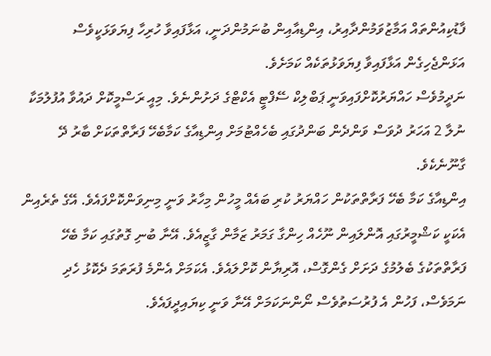ފާޑުކިއުންތައް އަމާޒުވަމުންދާއިރު، އިންޑިއާއިން ބުނަމުންދަނީ، އަޅާފައިވާ ހުރިހާ ފިޔަވަޅަކީވެސް އަޅަންޖެހިގެން އަޅާފައިވާ ފިޔަވަޅުތަކެއް ކަމަށެވެ.
ނަދީމުވެސް ހައްޔަރުކޮށްފައިވަނީ ޕަބްލިކް ސޭފްޓީ އެކްޓްގެ ދަށުންނެވެ. މިއީ ރަސްމީކޮށް ދައުވާ އުފުލުމަކާ ނުލާ 2 އަހަރު ދުވަސް ވަންދެން ބަންދުގައި ބެހެއްޓުމަށް އިންޑިއާގެ ކަމާބެހޭ ފަރާތްތަކަށް ބާރު ދޭ ގާނޫނެކެވެ.
އިންޑިއާގެ ކަމާ ބެހޭ ފަރާތްތަކުން ހައްޔަރު ކުރި ބައެއް މީހުން މިހާރު ވަނީ މިނިވަންކޮށްފައެވެ. އޭގެ ތެރެއިން އެކަކީ ކަޝްމީރުގައި އޮންލައިން ނޫހެއް ހިންގާ ގަމަރު ޒަމާން ގާޒީއެވެ. އޭނާ ބުނި ގޮތުގައި ކަމާ ބެހޭ ފަރާތްތަކުގެ ބެލުމުގެ ދަށަށް ގެންގޮސް، އޮރިޔާން ކޮށްލައެވެ. އެކަމަށް އެންމެ ފުރަތަމަ ދެކޮޅު ހެދި ނަމަވެސް، ފަހުން އެ ފުރުސަތުވެސް ނޯންނަކަމަށް އޭނާ ވަނީ ކިޔައިދީފައެވެ.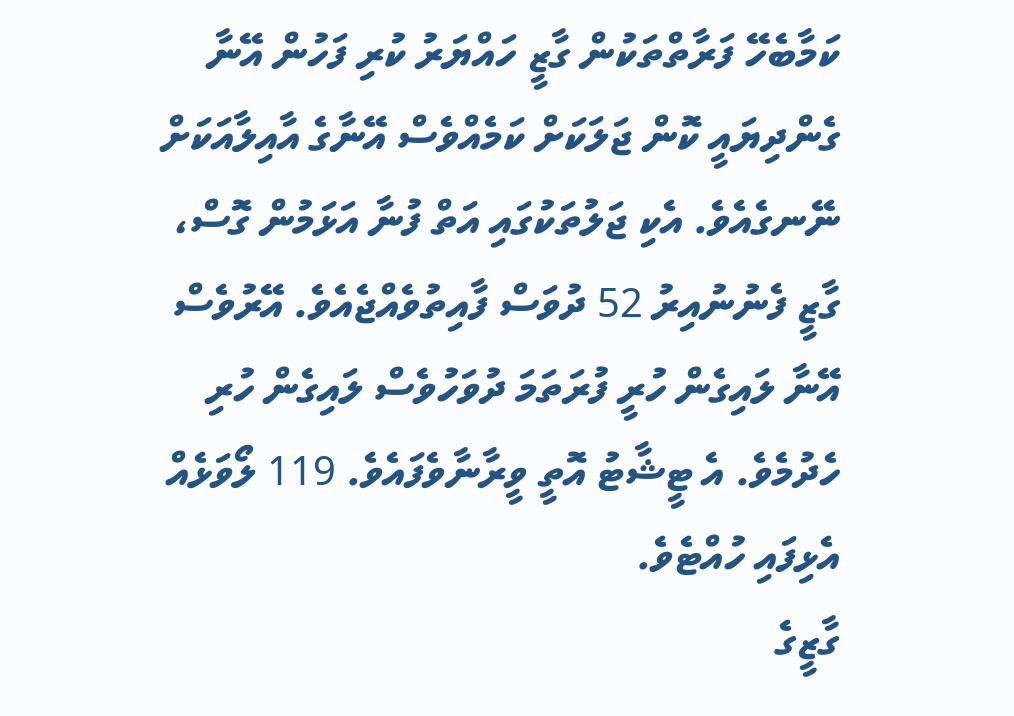ކަމާބެހޭ ފަރާތްތަކުން ގާޒީ ހައްޔަރު ކުރި ފަހުން އޭނާ ގެންދިޔައީ ކޮން ޖަލަކަށް ކަމެއްވެސް އޭނާގެ އާއިލާއަކަށް ނޭނގެއެވެ. އެކި ޖަލުތަކުގައި އަތް ފުނާ އަޅަމުން ގޮސް، ގާޒީ ފެނުނުއިރު 52 ދުވަސް ފާއިތުވެއްޖެއެވެ. އޭރުވެސް އޭނާ ލައިގެން ހުރީ ފުރަތަމަ ދުވަހުވެސް ލައިގެން ހުރި ހެދުމެވެ. އެ ޓީޝާޓު އޮތީ ވީރާނާވެފައެވެ. 119 ލޯވަޅެއް އެޅިފައި ހުއްޓެވެ.
ގާޒީގެ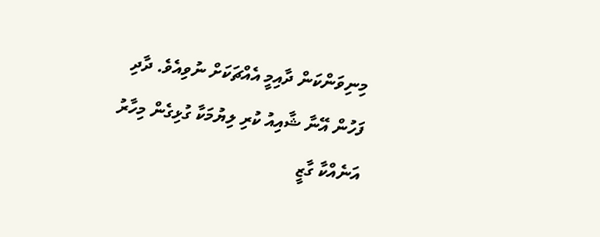މިނިވަންކަން ދާއިމީ އެއްޗަކަށް ނުވިއެވެ. ދާދި ފަހުން އޭނާ ޝާއިއު ކުރި ލިޔުމަކާ ގުޅިގެން މިހާރު އަނެއްކާ ގާޒީ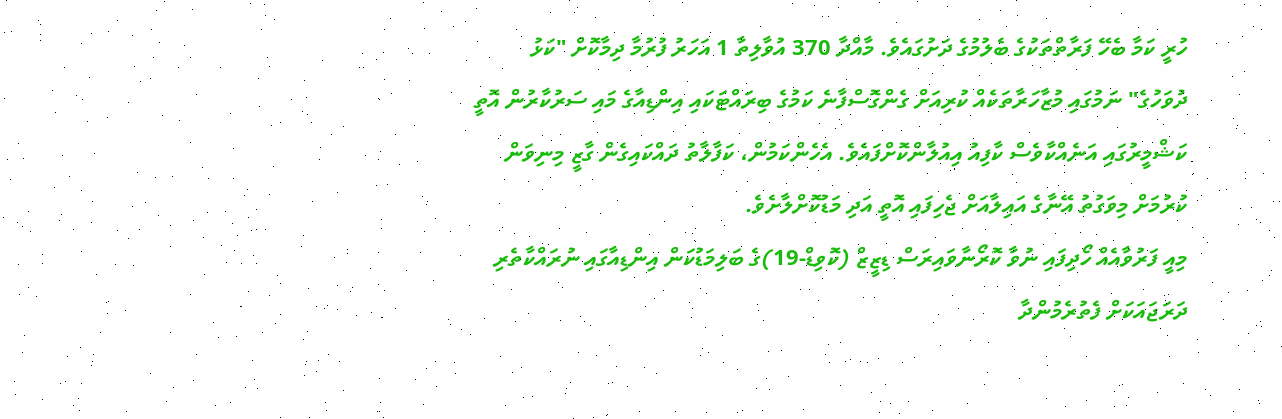ހުރީ ކަމާ ބެހޭ ފަރާތްތަކުގެ ބެލުމުގެ ދަށުގައެވެ. މާއްދާ 370 އުވާލިތާ 1 އަހަރު ފުރުމާ ދިމާކޮށް "ކަޅު ދުވަހުގެ" ނަމުގައި މުޒާހަރާތަކެއް ކުރިއަށް ގެންގޮސްފާނެ ކަމުގެ ބިރައްޓަކައި އިންޑިއާގެ މައި ސަރުކާރުން އޮތީ ކަޝްމީރުގައި އަނެއްކާވެސް ކާފިއު އިއުލާންކޮށްފައެވެ. އެހެންކަމުން، ކަފާލާތު ދައްކައިގެން ގާޒީ މިނިވަން ކުރުމަށް މިވަގުތު އޭނާގެ އައިލާއަށް ޖެހިފައި އޮތީ އަދި މަޑުކޮށްލާށެވެ.
މިއީ ފަރުވާއެއް ހޯދިފައި ނުވާ ކޮރޯނާވައިރަސް ޑިޒީޒް (ކޮވިޑް-19)ގެ ބަލިމަޑުކަން އިންޑިއާގައި ނުރައްކާތެރި ދަރަޖައަކަށް ފެތުރެމުންދާ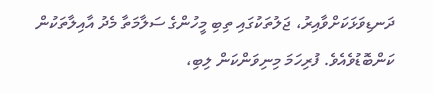ދަނޑިވަޅަކަށްވާއިރު، ޖަލުތަކުގައި ތިބި މީހުންގެ ސަލާމަތާ މެދު އާއިލާތަކުން ކަންބޮޑުވެއެވެ. ފުރިހަމަ މިނިވަންކަން ލިބި،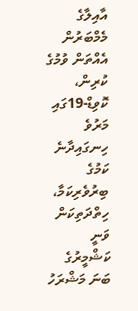އާއިލާގެ މެމްބަރުން އެއްތަން ވުމުގެ ކުރިން، ކޮވިޑް-19ގައި މަރުވެ ހިނގައިދާނެ ކަމުގެ ބިރުވެރިކަމާ، ހިތްދަތިކަން ވަނީ ކަޝްމީރުގެ ބަނަ މަޝްރަހު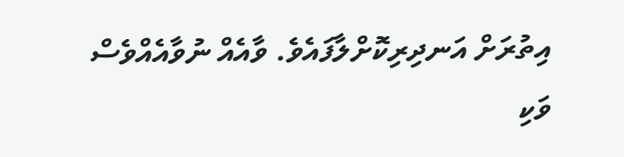އިތުރަށް އަނދިރިކޮށްލާފައެވެ. ވާއެއް ނުވާއެއްވެސް ވަކި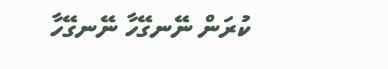ކުރަން ނޭނގޭހާ ނޭނގޭހާ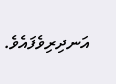އަނދިރިވެފައެވެ.